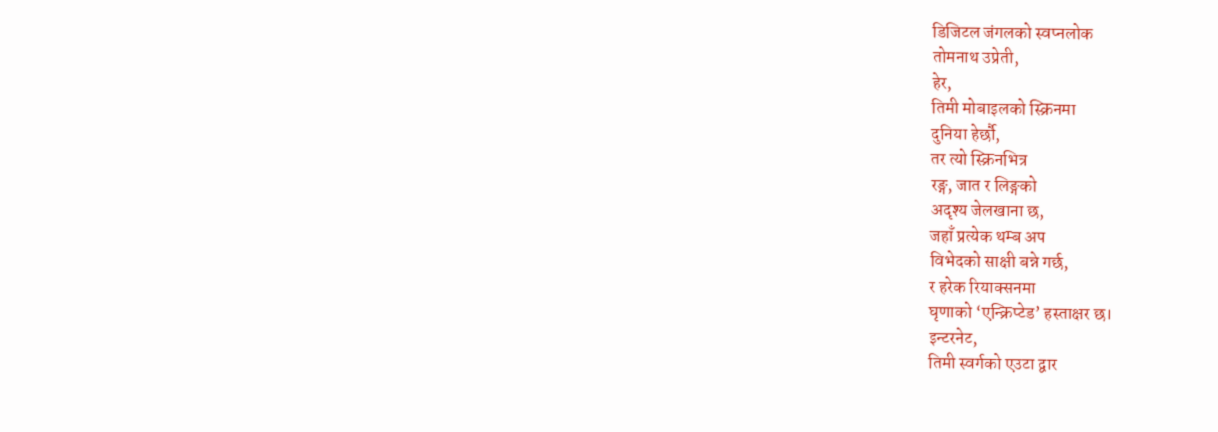डिजिटल जंगलको स्वप्नलोक
तोमनाथ उप्रेती,
हेर,
तिमी मोबाइलको स्क्रिनमा
दुनिया हेर्छौ,
तर त्यो स्क्रिनभित्र
रङ्ग, जात र लिङ्गको
अदृश्य जेलखाना छ,
जहाँ प्रत्येक थम्ब अप
विभेदको साक्षी बन्ने गर्छ,
र हरेक रियाक्सनमा
घृणाको ‘एन्क्रिप्टेड’ हस्ताक्षर छ।
इन्टरनेट,
तिमी स्वर्गको एउटा द्वार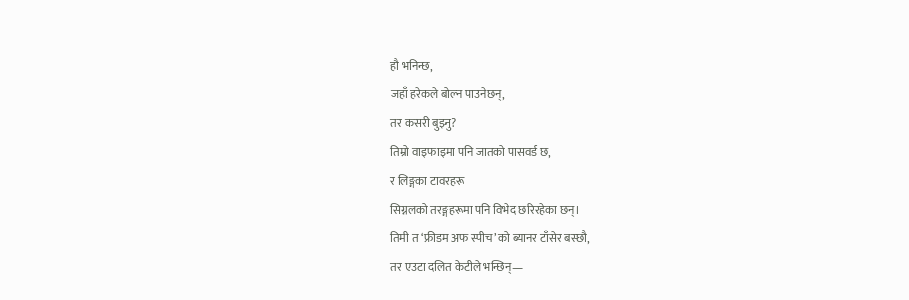हौ भनिन्छ,
जहाँ हरेकले बोल्न पाउनेछन्,
तर कसरी बुझ्नु?
तिम्रो वाइफाइमा पनि जातको पासवर्ड छ,
र लिङ्गका टावरहरू
सिग्नलको तरङ्गहरूमा पनि विभेद छरिरहेका छन्।
तिमी त ‘फ्रीडम अफ स्पीच’ को ब्यानर टाँसेर बस्छौ,
तर एउटा दलित केटीले भन्छिन्—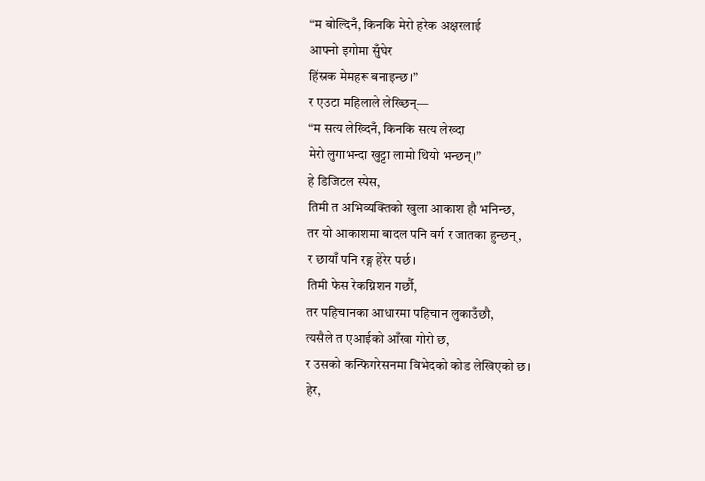“म बोल्दिनँ, किनकि मेरो हरेक अक्षरलाई
आफ्नो इगोमा सुँघेर
हिंस्रक मेमहरू बनाइन्छ।”
र एउटा महिलाले लेख्छिन्—
“म सत्य लेख्दिनँ, किनकि सत्य लेख्दा
मेरो लुगाभन्दा खुट्टा लामो थियो भन्छन्।”
हे डिजिटल स्पेस,
तिमी त अभिव्यक्तिको खुला आकाश हौ भनिन्छ,
तर यो आकाशमा बादल पनि वर्ग र जातका हुन्छन्,
र छायाँ पनि रङ्ग हेरेर पर्छ।
तिमी फेस रेकग्निशन गर्छौ,
तर पहिचानका आधारमा पहिचान लुकाउँछौ,
त्यसैले त एआईको आँखा गोरो छ,
र उसको कन्फिगरेसनमा विभेदको कोड लेखिएको छ।
हेर,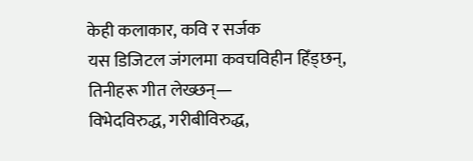केही कलाकार, कवि र सर्जक
यस डिजिटल जंगलमा कवचविहीन हिँड्छन्,
तिनीहरू गीत लेख्छन्—
विभेदविरुद्ध, गरीबीविरुद्ध,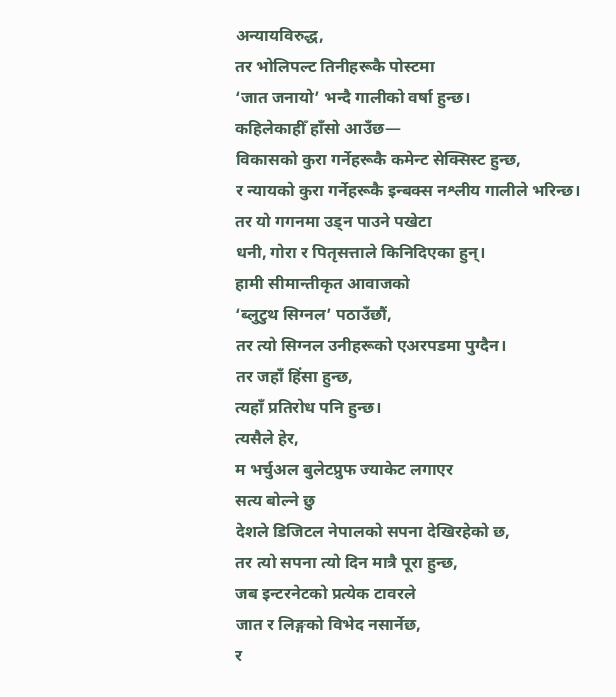अन्यायविरुद्ध,
तर भोलिपल्ट तिनीहरूकै पोस्टमा
‘जात जनायो’ भन्दै गालीको वर्षा हुन्छ।
कहिलेकाहीँ हाँसो आउँछ—
विकासको कुरा गर्नेहरूकै कमेन्ट सेक्सिस्ट हुन्छ,
र न्यायको कुरा गर्नेहरूकै इन्बक्स नश्लीय गालीले भरिन्छ।
तर यो गगनमा उड्न पाउने पखेटा
धनी, गोरा र पितृसत्ताले किनिदिएका हुन्।
हामी सीमान्तीकृत आवाजको
‘ब्लुटुथ सिग्नल’ पठाउँछौं,
तर त्यो सिग्नल उनीहरूको एअरपडमा पुग्दैन।
तर जहाँ हिंसा हुन्छ,
त्यहाँ प्रतिरोध पनि हुन्छ।
त्यसैले हेर,
म भर्चुअल बुलेटप्रुफ ज्याकेट लगाएर
सत्य बोल्ने छु
देशले डिजिटल नेपालको सपना देखिरहेको छ,
तर त्यो सपना त्यो दिन मात्रै पूरा हुन्छ,
जब इन्टरनेटको प्रत्येक टावरले
जात र लिङ्गको विभेद नसार्नेछ,
र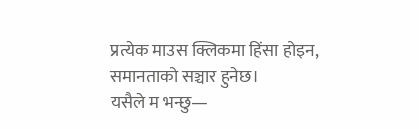प्रत्येक माउस क्लिकमा हिंसा होइन,
समानताको सञ्चार हुनेछ।
यसैले म भन्छु—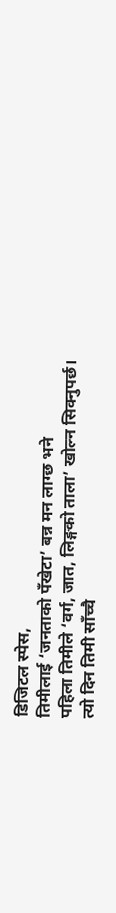डिजिटल स्पेस,
तिमीलाई ‘जनताको पँखेटा’ बन्न मन लाग्छ भने
पहिला तिमीले ‘वर्ग, जात, लिङ्गको ताला’ खोल्न सिक्नुपर्छ।
त्यो दिन तिमी साँच्चै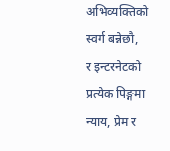अभिव्यक्तिको स्वर्ग बन्नेछौ,
र इन्टरनेटको प्रत्येक पिङ्गमा
न्याय, प्रेम र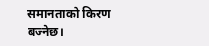समानताको किरण
बज्नेछ।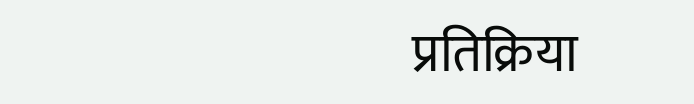प्रतिक्रिया